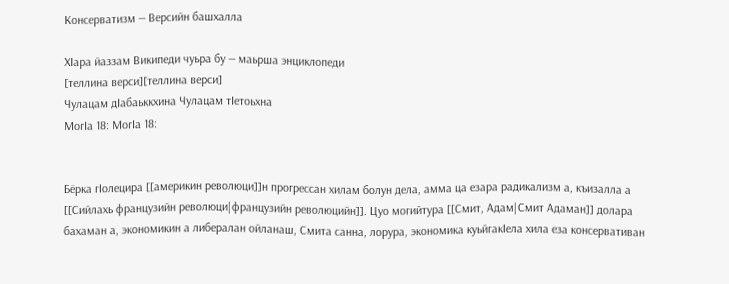Консерватизм — Версийн башхалла

ХӀара йаззам Википеди чуьра бу — маьрша энциклопеди
[теллина верси][теллина верси]
Чулацам дӀабаьккхина Чулацам тӀетоьхна
МогӀа 18: МогӀа 18:


Бёрка гӀолецира [[америкин революци]]н прогрессан хилам болун дела, амма ца езара радикализм а, къизалла а [[Сийлахь французийн революци|французийн революцийн]]. Цуо могийтура [[Смит, Адам|Смит Адаман]] долара бахаман а, экономикин а либералан ойланаш, Смита санна, лорура, экономика куьйгакӀела хила еза консервативан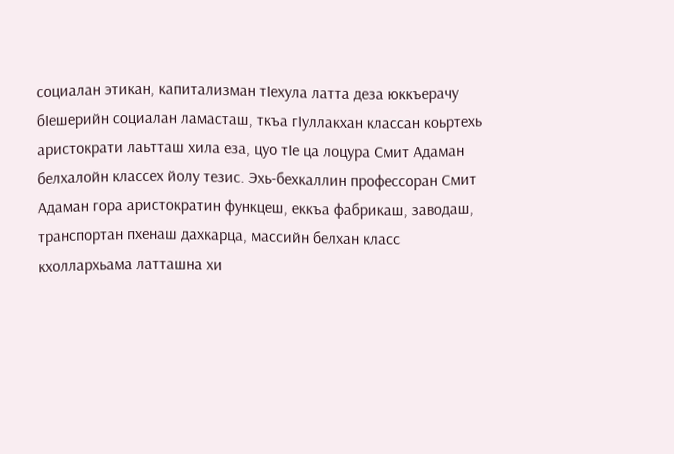социалан этикан, капитализман тӀехула латта деза юккъерачу бӀешерийн социалан ламасташ, ткъа гӀуллакхан классан коьртехь аристократи лаьтташ хила еза, цуо тӀе ца лоцура Смит Адаман белхалойн классех йолу тезис. Эхь-бехкаллин профессоран Смит Адаман гора аристократин функцеш, еккъа фабрикаш, заводаш, транспортан пхенаш дахкарца, массийн белхан класс кхоллархьама латташна хи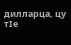дилларца, цу тӀе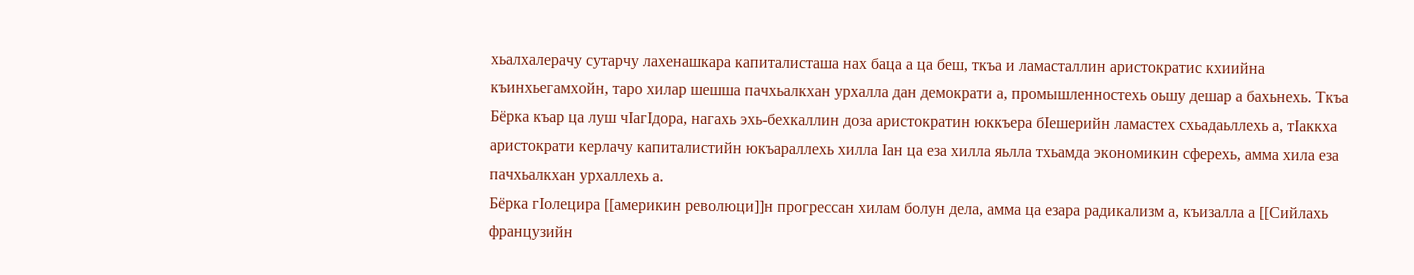хьалхалерачу сутарчу лахенашкара капиталисташа нах баца а ца беш, ткъа и ламасталлин аристократис кхиийна къинхьегамхойн, таро хилар шешша пачхьалкхан урхалла дан демократи а, промышленностехь оьшу дешар а бахьнехь. Ткъа Бёрка къар ца луш чӀагӀдора, нагахь эхь-бехкаллин доза аристократин юккъера бӀешерийн ламастех схьадаьллехь а, тӀаккха аристократи керлачу капиталистийн юкъараллехь хилла Ӏан ца еза хилла яьлла тхьамда экономикин сферехь, амма хила еза пачхьалкхан урхаллехь а.
Бёрка гӀолецира [[америкин революци]]н прогрессан хилам болун дела, амма ца езара радикализм а, къизалла а [[Сийлахь французийн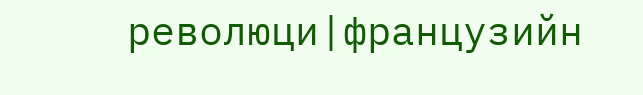революци|французийн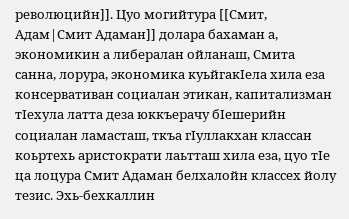революцийн]]. Цуо могийтура [[Смит, Адам|Смит Адаман]] долара бахаман а, экономикин а либералан ойланаш, Смита санна, лорура, экономика куьйгакӀела хила еза консервативан социалан этикан, капитализман тӀехула латта деза юккъерачу бӀешерийн социалан ламасташ, ткъа гӀуллакхан классан коьртехь аристократи лаьтташ хила еза, цуо тӀе ца лоцура Смит Адаман белхалойн классех йолу тезис. Эхь-бехкаллин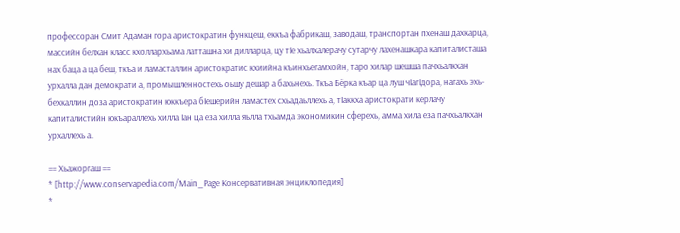профессоран Смит Адаман гора аристократин функцеш, еккъа фабрикаш, заводаш, транспортан пхенаш дахкарца, массийн белхан класс кхоллархьама латташна хи дилларца, цу тӀе хьалхалерачу сутарчу лахенашкара капиталисташа нах баца а ца беш, ткъа и ламасталлин аристократис кхиийна къинхьегамхойн, таро хилар шешша пачхьалкхан урхалла дан демократи а, промышленностехь оьшу дешар а бахьнехь. Ткъа Бёрка къар ца луш чӀагӀдора, нагахь эхь-бехкаллин доза аристократин юккъера бӀешерийн ламастех схьадаьллехь а, тӀаккха аристократи керлачу капиталистийн юкъараллехь хилла Ӏан ца еза хилла яьлла тхьамда экономикин сферехь, амма хила еза пачхьалкхан урхаллехь а.

== Хьажоргаш ==
* [http://www.conservapedia.com/Main_Page Консервативная энциклопедия]
*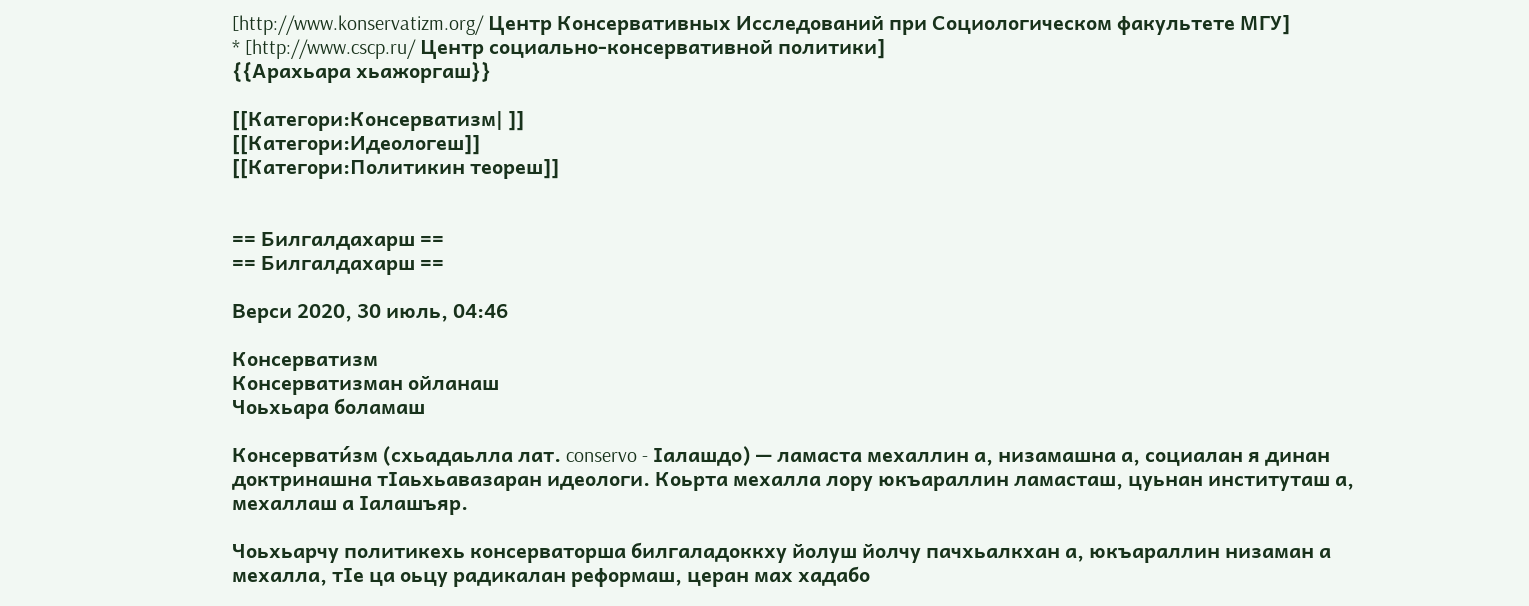[http://www.konservatizm.org/ Центр Консервативных Исследований при Социологическом факультете МГУ]
* [http://www.cscp.ru/ Центр социально-консервативной политики]
{{Арахьара хьажоргаш}}

[[Категори:Консерватизм| ]]
[[Категори:Идеологеш]]
[[Категори:Политикин теореш]]


== Билгалдахарш ==
== Билгалдахарш ==

Верси 2020, 30 июль, 04:46

Консерватизм
Консерватизман ойланаш
Чоьхьара боламаш

Консервати́зм (схьадаьлла лат. conservo - Ӏалашдо) — ламаста мехаллин а, низамашна а, социалан я динан доктринашна тӀаьхьавазаран идеологи. Коьрта мехалла лору юкъараллин ламасташ, цуьнан институташ а, мехаллаш а Ӏалашъяр.

Чоьхьарчу политикехь консерваторша билгаладоккху йолуш йолчу пачхьалкхан а, юкъараллин низаман а мехалла, тӀе ца оьцу радикалан реформаш, церан мах хадабо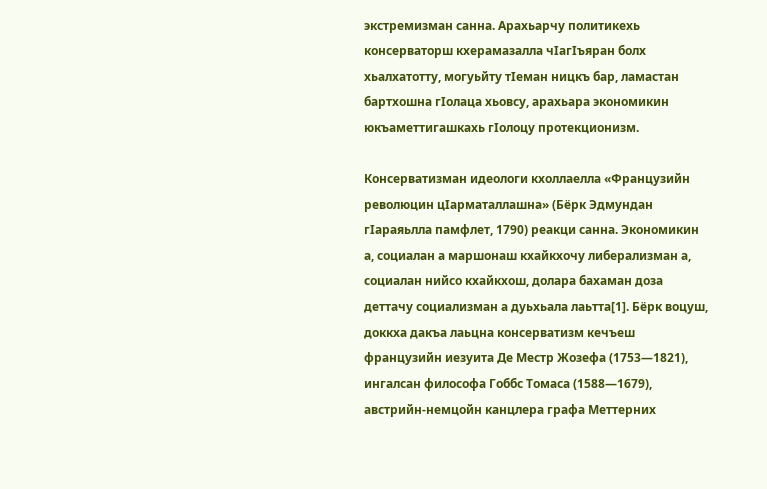экстремизман санна. Арахьарчу политикехь консерваторш кхерамазалла чӀагӀъяран болх хьалхатотту, могуьйту тӀеман ницкъ бар, ламастан бартхошна гӀолаца хьовсу, арахьара экономикин юкъаметтигашкахь гӀолоцу протекционизм.

Консерватизман идеологи кхоллаелла «Французийн революцин цӀарматаллашна» (Бёрк Эдмундан гӀараяьлла памфлет, 1790) реакци санна. Экономикин а, социалан а маршонаш кхайкхочу либерализман а, социалан нийсо кхайкхош, долара бахаман доза деттачу социализман а дуьхьала лаьтта[1]. Бёрк воцуш, доккха дакъа лаьцна консерватизм кечъеш французийн иезуита Де Местр Жозефа (1753—1821), ингалсан философа Гоббс Томаса (1588—1679), австрийн-немцойн канцлера графа Меттерних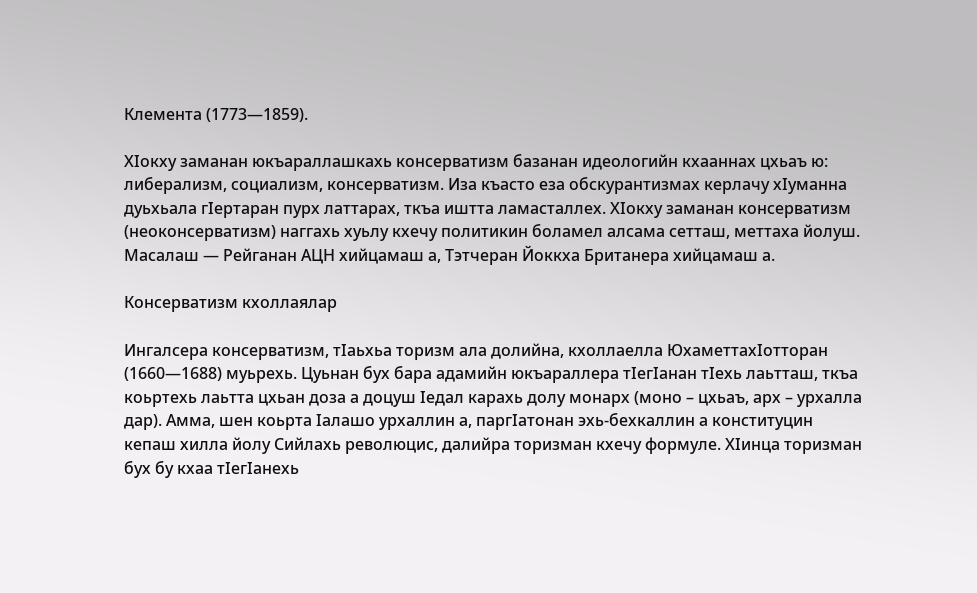Клемента (1773—1859).

ХӀокху заманан юкъараллашкахь консерватизм базанан идеологийн кхааннах цхьаъ ю: либерализм, социализм, консерватизм. Иза къасто еза обскурантизмах керлачу хӀуманна дуьхьала гӀертаран пурх латтарах, ткъа иштта ламасталлех. ХӀокху заманан консерватизм (неоконсерватизм) наггахь хуьлу кхечу политикин боламел алсама сетташ, меттаха йолуш. Масалаш — Рейганан АЦН хийцамаш а, Тэтчеран Йоккха Британера хийцамаш а.

Консерватизм кхоллаялар

Ингалсера консерватизм, тӀаьхьа торизм ала долийна, кхоллаелла ЮхаметтахӀотторан (1660—1688) муьрехь. Цуьнан бух бара адамийн юкъараллера тӀегӀанан тӀехь лаьтташ, ткъа коьртехь лаьтта цхьан доза а доцуш Ӏедал карахь долу монарх (моно – цхьаъ, арх – урхалла дар). Амма, шен коьрта Ӏалашо урхаллин а, паргӀатонан эхь-бехкаллин а конституцин кепаш хилла йолу Сийлахь революцис, далийра торизман кхечу формуле. ХӀинца торизман бух бу кхаа тӀегӀанехь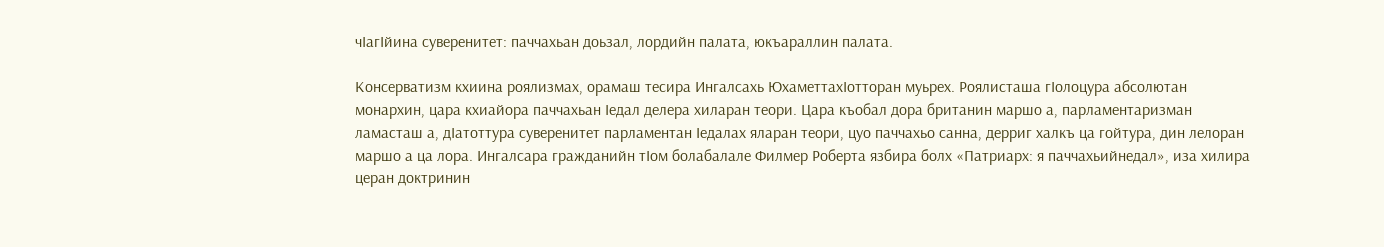чӀагӀйина суверенитет: паччахьан доьзал, лордийн палата, юкъараллин палата.

Консерватизм кхиина роялизмах, орамаш тесира Ингалсахь ЮхаметтахӀотторан муьрех. Роялисташа гӀолоцура абсолютан монархин, цара кхиайора паччахьан Ӏедал делера хиларан теори. Цара къобал дора британин маршо а, парламентаризман ламасташ а, дӀатоттура суверенитет парламентан Ӏедалах яларан теори, цуо паччахьо санна, дерриг халкъ ца гойтура, дин лелоран маршо а ца лора. Ингалсара гражданийн тӀом болабалале Филмер Роберта язбира болх «Патриарх: я паччахьийнедал», иза хилира церан доктринин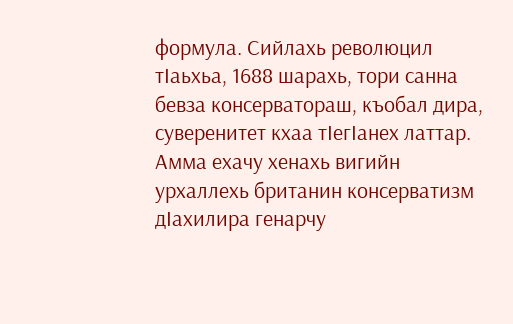формула. Сийлахь революцил тӀаьхьа, 1688 шарахь, тори санна бевза консерватораш, къобал дира, суверенитет кхаа тӀегӀанех латтар. Амма ехачу хенахь вигийн урхаллехь британин консерватизм дӀахилира генарчу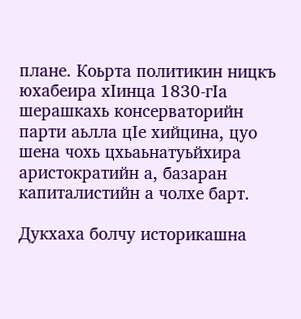плане. Коьрта политикин ницкъ юхабеира хӀинца 1830-гӀа шерашкахь консерваторийн парти аьлла цӀе хийцина, цуо шена чохь цхьаьнатуьйхира аристократийн а, базаран капиталистийн а чолхе барт.

Дукхаха болчу историкашна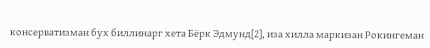консерватизман бух биллинарг хета Бёрк Эдмунд[2], иза хилла маркизан Рокингеман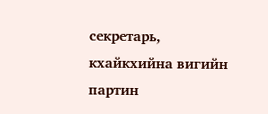секретарь, кхайкхийна вигийн партин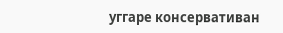уггаре консервативан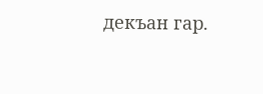декъан гар.